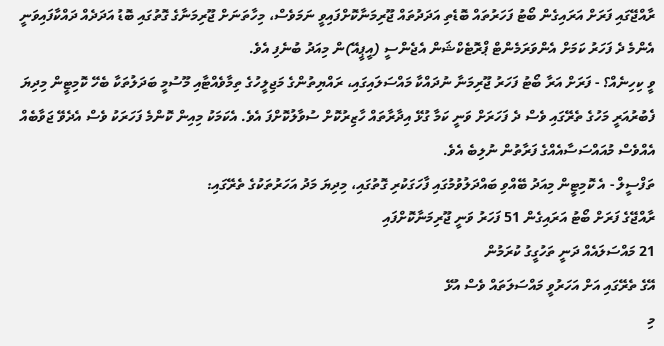ރާއްޖޭގައި ފަރަށް އަރައިގެން ބޯޓު ފަހަރުތައް ބޮޑެތި އަދަދުތައް ޖޫރިމަނާކޮށްފައިވީ ނަމަވެސް، މިހާތަނަށް ޖޫރިމަނާގެ ގޮތުގައި ބޮޑު އަދަދެއް ދައްކާފައިވަނީ އެންމެ ދެ ފަހަރު ކަމަށް އެންވަރަމެންޓް ޕްރޮޓެކްޝަން އެޖެންސީ (އީޕީއޭ)ން މިއަދު ބުނެފި އެވެ.
ވީ ކިހިނެއް؟ - ފަރަށް އަރާ ބޯޓު ފަހަރު ޖޫރިމަނާ ނުދައްކާ މައްސަލައިގައި، ރައްޔިތުންގެ މަޖިލީހުގެ ތިމާވެއްޓާއި މޫސުމީ ބަދަލުތަކާ ބެހޭ ކޮމިޓީން މިދިޔަ ފެބުރުއަރީ މަހުގެ ތެރޭގައި ވެސް ދެ ފަހަރަށް ވަނީ ކަމާ ގުޅޭ އިދާރާތައް ހާޒިރުކޮށް ސުވާލުކޮށްފަ އެވެ. އެކަމަކު މިއިން ކޮންމެ ފަހަރަކު ވެސް އެދެވޭ ޖަވާބެއް އެއްވެސް މުއައްސަސާއެއްގެ ފަރާތުން ނުލިބެ އެވެ.
ތަފްސީލް - އެ ކޮމިޓީން މިއަދު ބޭއްވި ބައްދަލުވުމުގައި ފާހަގަކުރި ގޮތުގައި، މިދިޔަ މަދު އަހަރުތަކުގެ ތެރޭގައި:
ރާއްޖޭގެ ފަރަށް ބޯޓު އަރައިގެން 51 ފަހަރު ވަނީ ޖޫރިމަނާކޮށްފައި
21 މައްސަލައެއް ދަނީ ތަހުގީގު ކުރަމުން
އޭގެ ތެރޭގައި އަށް އަހަރުވީ މައްސަލަތައް ވެސް އުޅޭ
މި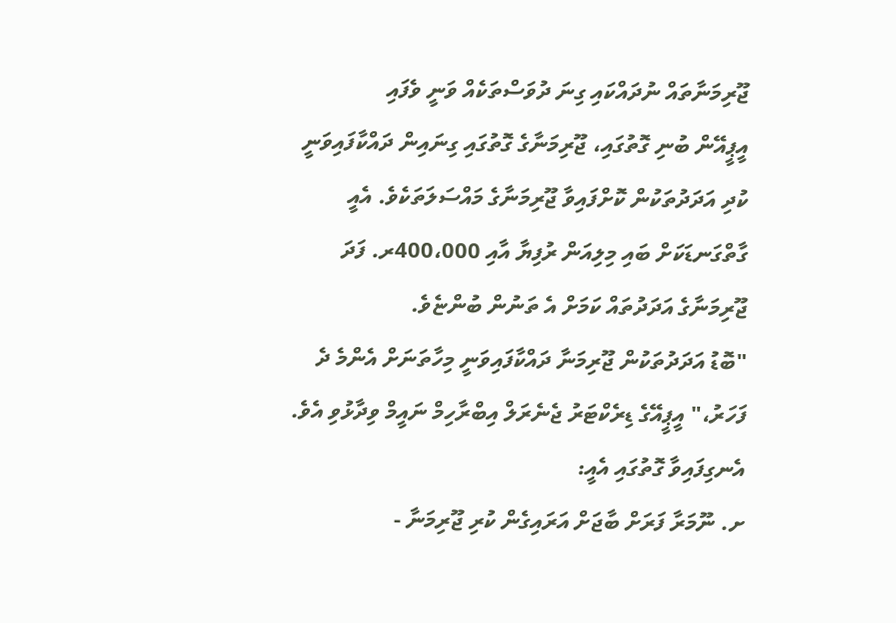ޖޫރިމަނާތައް ނުދައްކައި ގިނަ ދުވަސްތަކެއް ވަނީ ވެފައި
އީޕީއޭން ބުނި ގޮތުގައި، ޖޫރިމަނާގެ ގޮތުގައި ގިނައިން ދައްކާފައިވަނީ ކުދި އަދަދުތަކުން ކޮށްފައިވާ ޖޫރިމަނާގެ މައްސަލަތަކެވެ. އެއީ ގާތްގަނޑަކަށް ބައި މިލިއަން ރުފިޔާ އާއި 400،000ރ. ފަދަ ޖޫރިމަނާގެ އަދަދުތައް ކަމަށް އެ ތަނުން ބުންޏެވެ.
"ބޮޑު އަދަދުތަކުން ޖޫރިމަނާ ދައްކާފައިވަނީ މިހާތަނަށް އެންމެ ދެ ފަހަރު،" އީޕީއޭގެ ޑިރެކްޓަރު ޖެނެރަލް އިބްރާހިމް ނައީމް ވިދާޅުވި އެވެ.
އެނގިފައިވާ ގޮތުގައި އެއީ:
ށ. ނޫމަރާ ފަރަށް ބާޖަށް އަރައިގެން ކުރި ޖޫރިމަނާ -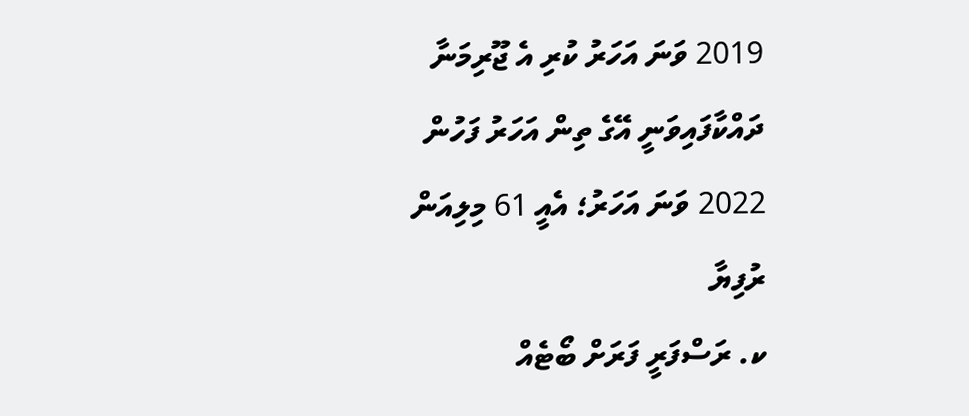2019 ވަނަ އަހަރު ކުރި އެ ޖޫރިމަނާ ދައްކާފައިވަނީ އޭގެ ތިން އަހަރު ފަހުން 2022 ވަނަ އަހަރު؛ އެއީ 61 މިލިއަން ރުފިޔާ
ކ. ރަސްފަރީ ފަރަށް ބޯޓެއް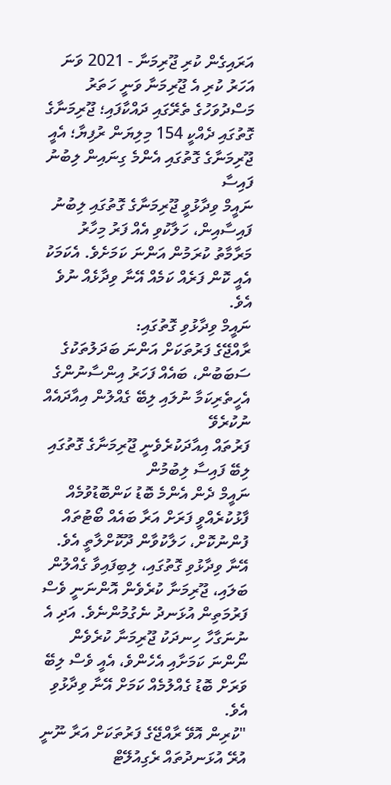އަރައިގެން ކުރި ޖޫރިމަނާ - 2021 ވަނަ އަހަރު ކުރި އެ ޖޫރިމަނާ ވަނީ ހަތަރު މަސްދުވަހުގެ ތެރޭގައި ދައްކާފައި؛ ޖޫރިމަނާގެ ގޮތުގައި ދެއްކީ 154 މިލިޔަން ރުފިޔާ؛ އެއީ ޖޫރިމަނާގެ ގޮތުގައި އެންމެ ގިނައިން ލިބުނު ފައިސާ
ނައީމް ވިދާޅުވީ ޖޫރިމަނާގެ ގޮތުގައި ލިބުނު ފައިސާއިން، ހަލާކުވި އެއް ފަރު މިހާރު މަރާމާތު ކުރަމުން އަންނަ ކަމަށެވެ. އެކަމަކު އެއީ ކޮން ފަރެއް ކަމެއް އޭނާ ވިދާޅެއް ނުވެ އެވެ.
ނައީމް ވިދާޅުވި ގޮތުގައި:
ރާއްޖޭގެ ފަރުތަކަށް އަންނަ ބަދަލުތަކުގެ ސަބަބުން، ބައެއް ފަހަރު އިންސާނުންގެ އެހީތެރިކަމާ ނުލައި ލިބޭ ގެއްލުން އިއާދައެއް ނުކުރެވޭ
ފަރުތައް އިއާދަކުރެވެނީ ޖޫރިމަނާގެ ގޮތުގައި ލިބޭ ފައިސާ ލިބުމުން
ނައީމް ދެން އެންމެ ބޮޑު ކަންބޮޑުވުމެއް ފާޅުކުރެއްވީ ފަރަށް އަރާ ބައެއް ބޯޓުތައް ފުންނުކޮށް، ހަލާކުވާން ދޫކޮށްލާތީ އެވެ. އޭނާ ވިދާޅުވި ގޮތުގައި، ލިބިފައިވާ ގެއްލުން ބަލައި، ޖޫރިމަނާ ކުރެވެން އޮންނަނީ ވެސް ފަރުމަތިން އުޅަނދު ނެގުމުންނެވެ. އަދި އެ ނުނަގާހާ ހިނދަކު ޖޫރިމަނާ ކުރެވެން ނޯންނަ ކަމަށާއި އެހެންވެ، އެއީ ވެސް ލިބޭ ވަރަށް ބޮޑު ގެއްލުމެއް ކަމަށް އޭނާ ވިދާޅުވި އެވެ.
"ކުރިން އޮވޭ ރާއްޖޭގެ ފަރުތަކަށް އަރާ ނޫނީ އުރޭ އުޅަނދުތައް ރެގިއުލޭޓް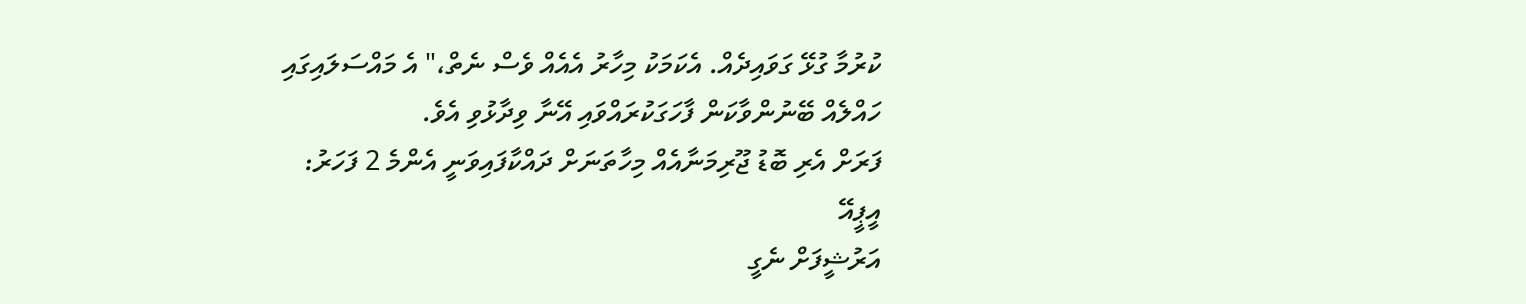ކުރުމާ ގުޅޭ ގަވައިދެއް. އެކަމަކު މިހާރު އެއެއް ވެސް ނެތް،" އެ މައްސަލައިގައި ހައްލެއް ބޭނުންވާކަން ފާހަގަކުރައްވައި އޭނާ ވިދާޅުވި އެވެ.
ފަރަށް އެރި ބޮޑު ޖޫރިމަނާއެއް މިހާތަނަށް ދައްކާފައިވަނީ އެންމެ 2 ފަހަރު: އީޕީއޭ
އަރުޝީފަށް ނެގީ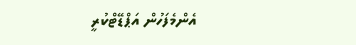އެންމެފަހުން އަޕްޑޭޓްކުރީ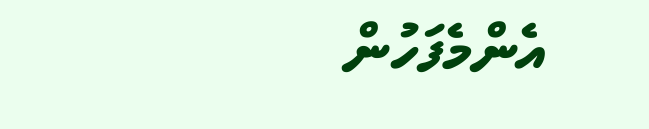އެންމެފަހުން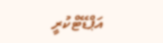އަޕްޑޭޓްކުރީ